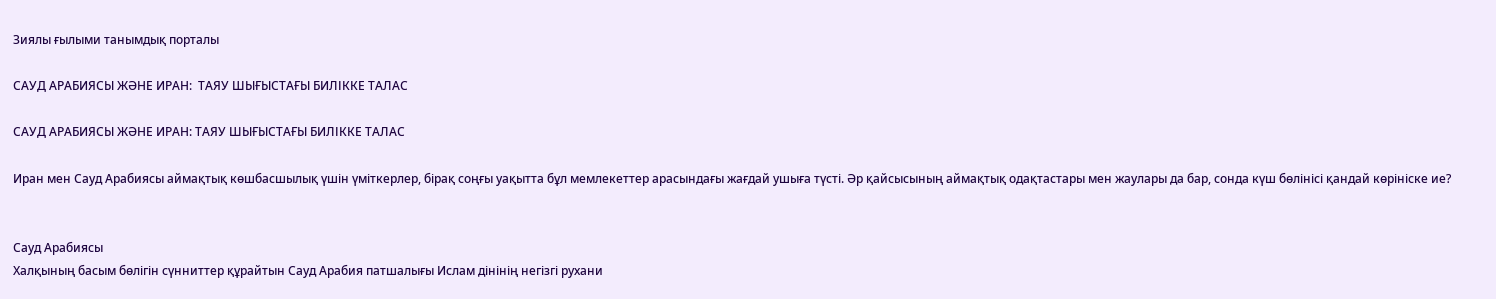Зиялы ғылыми танымдық порталы

САУД АРАБИЯСЫ ЖӘНЕ ИРАН:  ТАЯУ ШЫҒЫСТАҒЫ БИЛІККЕ ТАЛАС

САУД АРАБИЯСЫ ЖӘНЕ ИРАН: ТАЯУ ШЫҒЫСТАҒЫ БИЛІККЕ ТАЛАС

Иран мен Сауд Арабиясы аймақтық көшбасшылық үшін үміткерлер, бірақ соңғы уақытта бұл мемлекеттер арасындағы жағдай ушыға түсті. Әр қайсысының аймақтық одақтастары мен жаулары да бар, сонда күш бөлінісі қандай көрініске ие?


Сауд Арабиясы
Халқының басым бөлігін сүнниттер құрайтын Сауд Арабия патшалығы Ислам дінінің негізгі рухани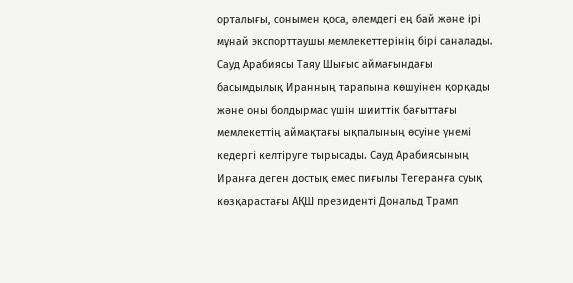орталығы, сонымен қоса, әлемдегі ең бай және ірі мұнай экспорттаушы мемлекеттерінің бірі саналады. Сауд Арабиясы Таяу Шығыс аймағындағы басымдылық Иранның тарапына көшуінен қорқады және оны болдырмас үшін шииттік бағыттағы мемлекеттің аймақтағы ықпалының өсуіне үнемі кедергі келтіруге тырысады. Сауд Арабиясының Иранға деген достық емес пиғылы Тегеранға суық көзқарастағы АҚШ президенті Дональд Трамп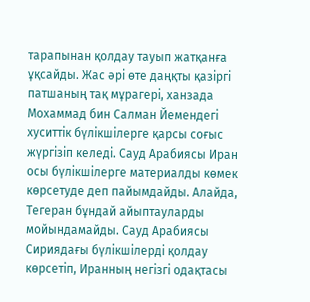тарапынан қолдау тауып жатқанға ұқсайды. Жас әрі өте даңқты қазіргі патшаның тақ мұрагері, ханзада Мохаммад бин Салман Йемендегі хуситтік бүлікшілерге қарсы соғыс жүргізіп келеді. Сауд Арабиясы Иран осы бүлікшілерге материалды көмек көрсетуде деп пайымдайды. Алайда, Тегеран бұндай айыптауларды мойындамайды. Сауд Арабиясы Сириядағы бүлікшілерді қолдау көрсетіп, Иранның негізгі одақтасы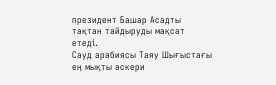президент Башар Асадты тақтан тайдыруды мақсат етеді.
Сауд арабиясы Таяу Шығыстағы ең мықты әскери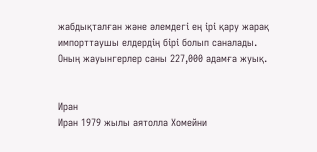жабдықталған және әлемдегі ең ірі қару жарақ импорттаушы елдердің бірі болып саналады. Оның жауынгерлер саны 227,000 адамға жуық.


Иран
Иран 1979 жылы аятолла Хомейни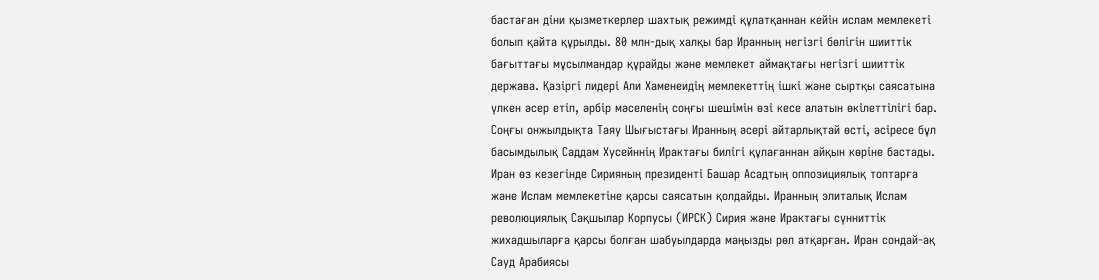бастаған діни қызметкерлер шахтық режимді құлатқаннан кейін ислам мемлекеті болып қайта құрылды. 80 млн-дық халқы бар Иранның негізгі бөлігін шииттік бағыттағы мұсылмандар құрайды және мемлекет аймақтағы негізгі шииттік держава. Қазіргі лидері Али Хаменеидің мемлекеттің ішкі және сыртқы саясатына үлкен әсер етіп, әрбір мәселенің соңғы шешімін өзі кесе алатын өкілеттілігі бар. Соңғы онжылдықта Таяу Шығыстағы Иранның әсері айтарлықтай өсті, әсіресе бұл басымдылық Саддам Хусейннің Ирактағы билігі құлағаннан айқын көріне бастады. Иран өз кезегінде Сирияның президенті Башар Асадтың оппозициялық топтарға және Ислам мемлекетіне қарсы саясатын қолдайды. Иранның элиталық Ислам революциялық Сақшылар Корпусы (ИРСК) Сирия және Ирактағы сүнниттік жихадшыларға қарсы болған шабуылдарда маңызды рөл атқарған. Иран сондай-ақ Сауд Арабиясы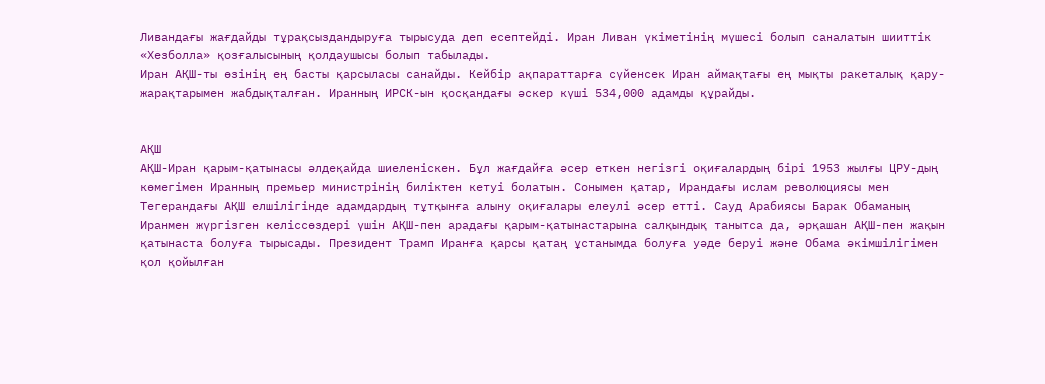Ливандағы жағдайды тұрақсыздандыруға тырысуда деп есептейді. Иран Ливан үкіметінің мүшесі болып саналатын шииттік «Хезболла» қозғалысының қолдаушысы болып табылады.
Иран АҚШ-ты өзінің ең басты қарсыласы санайды. Кейбір ақпараттарға сүйенсек Иран аймақтағы ең мықты ракеталық қару-жарақтарымен жабдықталған. Иранның ИРСК-ын қосқандағы әскер күші 534,000 адамды құрайды.


АҚШ
АҚШ-Иран қарым-қатынасы әлдеқайда шиеленіскен. Бұл жағдайға әсер еткен негізгі оқиғалардың бірі 1953 жылғы ЦРУ-дың көмегімен Иранның премьер министрінің биліктен кетуі болатын. Сонымен қатар, Ирандағы ислам революциясы мен Тегерандағы АҚШ елшілігінде адамдардың тұтқынға алыну оқиғалары елеулі әсер етті. Сауд Арабиясы Барак Обаманың Иранмен жүргізген келіссөздері үшін АҚШ-пен арадағы қарым-қатынастарына салқындық танытса да, әрқашан АҚШ-пен жақын қатынаста болуға тырысады. Президент Трамп Иранға қарсы қатаң ұстанымда болуға уәде беруі және Обама әкімшілігімен қол қойылған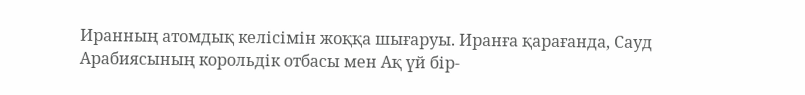Иранның атомдық келісімін жоққа шығаруы. Иранға қарағанда, Сауд Арабиясының корольдік отбасы мен Ақ үй бір-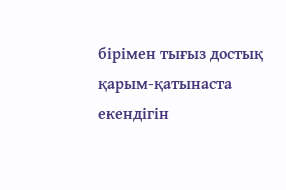бірімен тығыз достық қарым-қатынаста екендігін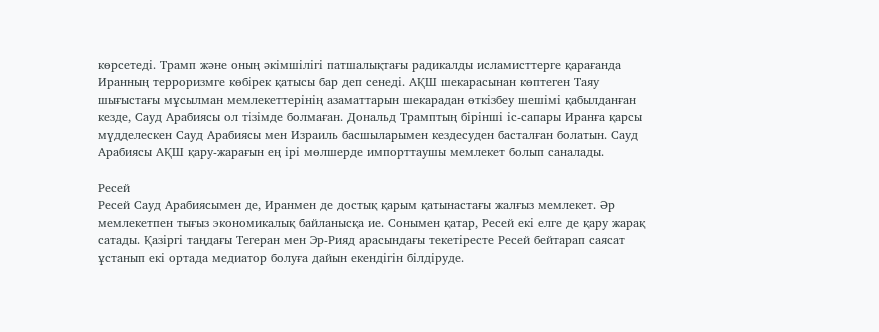көрсетеді. Трамп және оның әкімшілігі патшалықтағы радикалды исламисттерге қарағанда Иранның терроризмге көбірек қатысы бар деп сенеді. АҚШ шекарасынан көптеген Таяу шығыстағы мұсылман мемлекеттерінің азаматтарын шекарадан өткізбеу шешімі қабылданған кезде, Сауд Арабиясы ол тізімде болмаған. Дональд Трамптың бірінші іс-сапары Иранға қарсы мүдделескен Сауд Арабиясы мен Израиль басшыларымен кездесуден басталған болатын. Сауд Арабиясы АҚШ қару-жарағын ең ірі мөлшерде импорттаушы мемлекет болып саналады.

Ресей
Ресей Сауд Арабиясымен де, Иранмен де достық қарым қатынастағы жалғыз мемлекет. Әр мемлекетпен тығыз экономикалық байланысқа ие. Сонымен қатар, Ресей екі елге де қару жарақ сатады. Қазіргі таңдағы Тегеран мен Эр-Рияд арасындағы текетіресте Ресей бейтарап саясат ұстанып екі ортада медиатор болуға дайын екендігін білдіруде.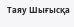Таяу Шығысқа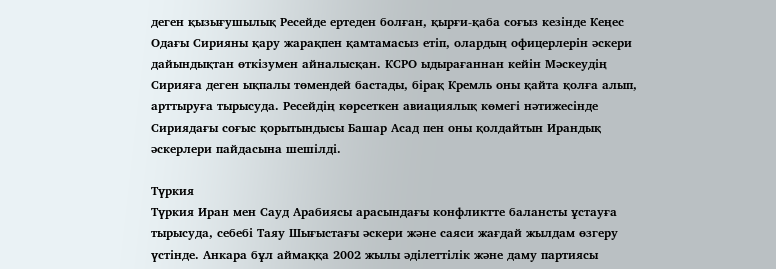деген қызығушылық Ресейде ертеден болған, қырғи-қаба соғыз кезінде Кеңес Одағы Сирияны қару жарақпен қамтамасыз етіп, олардың офицерлерін әскери дайындықтан өткізумен айналысқан. КСРО ыдырағаннан кейін Мәскеудің Сирияға деген ықпалы төмендей бастады, бірақ Кремль оны қайта қолға алып, арттыруға тырысуда. Ресейдің көрсеткен авиациялық көмегі нәтижесінде Сириядағы соғыс қорытындысы Башар Асад пен оны қолдайтын Ирандық әскерлери пайдасына шешілді.

Түркия
Түркия Иран мен Сауд Арабиясы арасындағы конфликтте балансты ұстауға тырысуда, себебі Таяу Шығыстағы әскери және саяси жағдай жылдам өзгеру үстінде. Анкара бұл аймаққа 2002 жылы әділеттілік және даму партиясы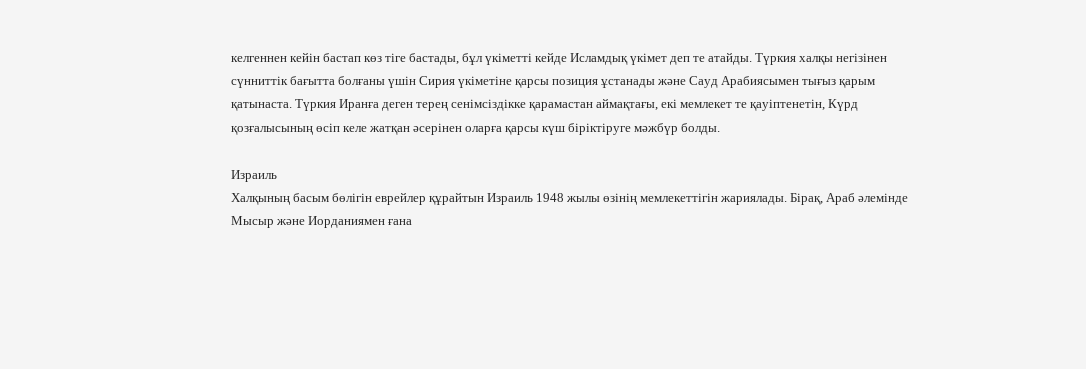келгеннен кейін бастап көз тіге бастады, бұл үкіметті кейде Исламдық үкімет деп те атайды. Түркия халқы негізінен сүнниттік бағытта болғаны үшін Сирия үкіметіне қарсы позиция ұстанады және Сауд Арабиясымен тығыз қарым қатынаста. Түркия Иранға деген терең сенімсіздікке қарамастан аймақтағы, екі мемлекет те қауіптенетін, Күрд қозғалысының өсіп келе жатқан әсерінен оларға қарсы күш біріктіруге мәжбүр болды.

Израиль
Халқының басым бөлігін еврейлер құрайтын Израиль 1948 жылы өзінің мемлекеттігін жариялады. Бірақ, Араб әлемінде Мысыр және Иорданиямен ғана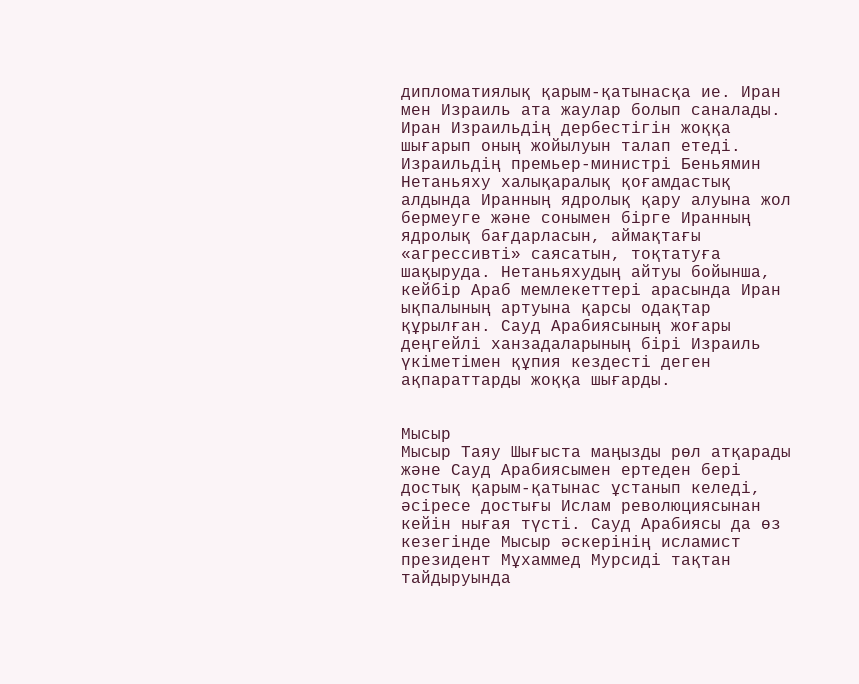дипломатиялық қарым-қатынасқа ие. Иран мен Израиль ата жаулар болып саналады. Иран Израильдің дербестігін жоққа шығарып оның жойылуын талап етеді. Израильдің премьер-министрі Беньямин Нетаньяху халықаралық қоғамдастық алдында Иранның ядролық қару алуына жол бермеуге және сонымен бірге Иранның ядролық бағдарласын, аймақтағы «агрессивті» саясатын, тоқтатуға шақыруда. Нетаньяхудың айтуы бойынша, кейбір Араб мемлекеттері арасында Иран ықпалының артуына қарсы одақтар құрылған. Сауд Арабиясының жоғары деңгейлі ханзадаларының бірі Израиль үкіметімен құпия кездесті деген ақпараттарды жоққа шығарды.


Мысыр
Мысыр Таяу Шығыста маңызды рөл атқарады және Сауд Арабиясымен ертеден бері достық қарым-қатынас ұстанып келеді, әсіресе достығы Ислам революциясынан кейін нығая түсті. Сауд Арабиясы да өз кезегінде Мысыр әскерінің исламист президент Мұхаммед Мурсиді тақтан тайдыруында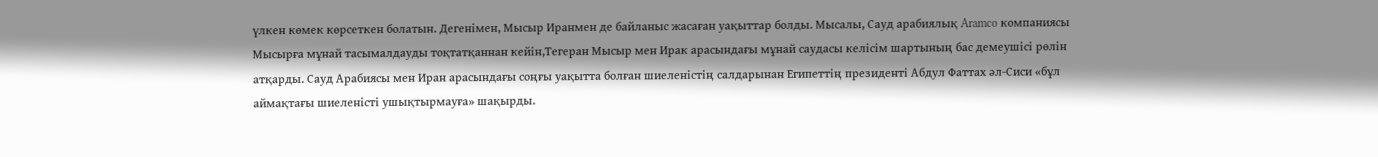үлкен көмек көрсеткен болатын. Дегенімен, Мысыр Иранмен де байланыс жасаған уақыттар болды. Мысалы, Сауд арабиялық Aramco компаниясы Мысырға мұнай тасымалдауды тоқтатқаннан кейін,Тегеран Мысыр мен Ирак арасындағы мұнай саудасы келісім шартының бас демеушісі рөлін атқарды. Сауд Арабиясы мен Иран арасындағы соңғы уақытта болған шиеленістің салдарынан Египеттің президенті Абдул Фаттах әл-Сиси «бұл аймақтағы шиеленісті ушықтырмауға» шақырды.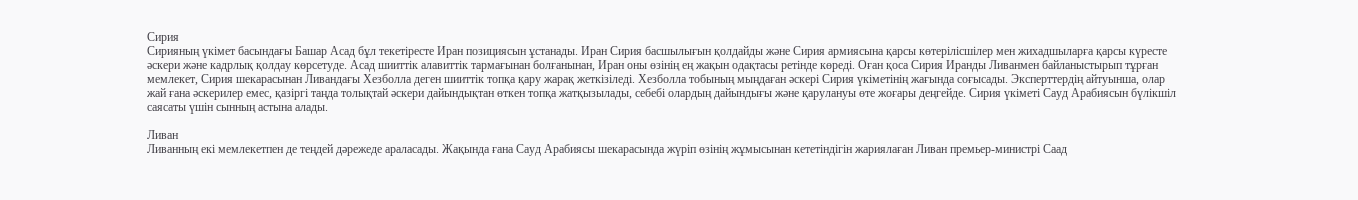Сирия
Сирияның үкімет басындағы Башар Асад бұл текетіресте Иран позициясын ұстанады. Иран Сирия басшылығын қолдайды және Сирия армиясына қарсы көтерілісшілер мен жихадшыларға қарсы күресте әскери және кадрлық қолдау көрсетуде. Асад шииттік алавиттік тармағынан болғанынан, Иран оны өзінің ең жақын одақтасы ретінде көреді. Оған қоса Сирия Иранды Ливанмен байланыстырып тұрған мемлекет, Сирия шекарасынан Ливандағы Хезболла деген шииттік топқа қару жарақ жеткізіледі. Хезболла тобының мыңдаған әскері Сирия үкіметінің жағында соғысады. Эксперттердің айтуынша, олар жай ғана әскерилер емес, қазіргі таңда толықтай әскери дайындықтан өткен топқа жатқызылады, себебі олардың дайындығы және қарулануы өте жоғары деңгейде. Сирия үкіметі Сауд Арабиясын бүлікшіл саясаты үшін сынның астына алады.

Ливан
Ливанның екі мемлекетпен де теңдей дәрежеде араласады. Жақында ғана Сауд Арабиясы шекарасында жүріп өзінің жұмысынан кететіндігін жариялаған Ливан премьер-министрі Саад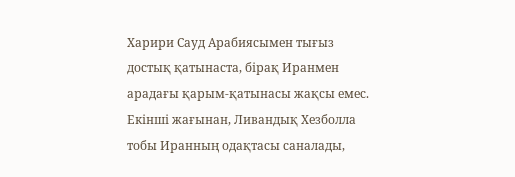Харири Сауд Арабиясымен тығыз достық қатынаста, бірақ Иранмен арадағы қарым-қатынасы жақсы емес. Екінші жағынан, Ливандық Хезболла тобы Иранның одақтасы саналады,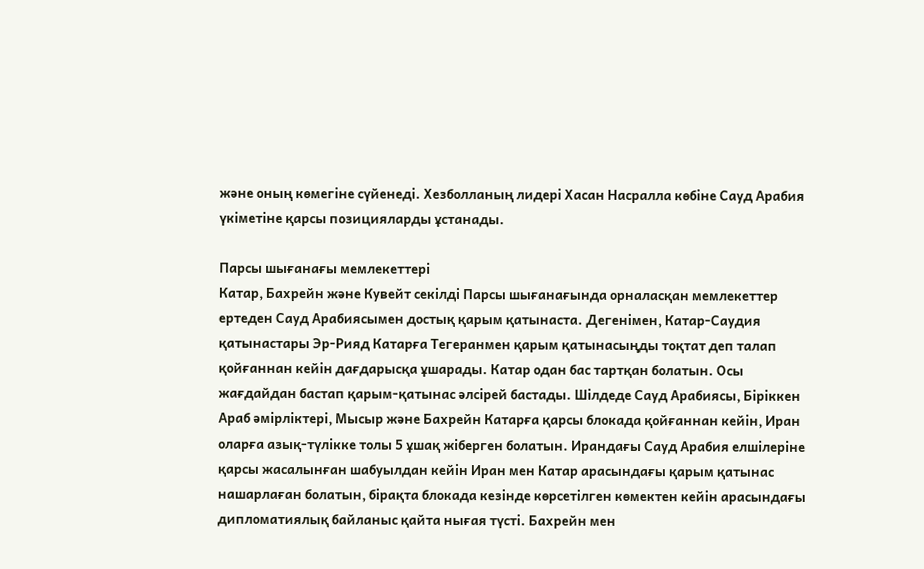және оның көмегіне сүйенеді. Хезболланың лидері Хасан Насралла көбіне Сауд Арабия үкіметіне қарсы позицияларды ұстанады.

Парсы шығанағы мемлекеттері
Катар, Бахрейн және Кувейт секілді Парсы шығанағында орналасқан мемлекеттер ертеден Сауд Арабиясымен достық қарым қатынаста. Дегенімен, Катар-Саудия қатынастары Эр-Рияд Катарға Тегеранмен қарым қатынасыңды тоқтат деп талап қойғаннан кейін дағдарысқа ұшарады. Катар одан бас тартқан болатын. Осы жағдайдан бастап қарым-қатынас әлсірей бастады. Шілдеде Сауд Арабиясы, Біріккен Араб әмірліктері, Мысыр және Бахрейн Катарға қарсы блокада қойғаннан кейін, Иран оларға азық-түлікке толы 5 ұшақ жіберген болатын. Ирандағы Сауд Арабия елшілеріне қарсы жасалынған шабуылдан кейін Иран мен Катар арасындағы қарым қатынас нашарлаған болатын, бірақта блокада кезінде көрсетілген көмектен кейін арасындағы дипломатиялық байланыс қайта нығая түсті. Бахрейн мен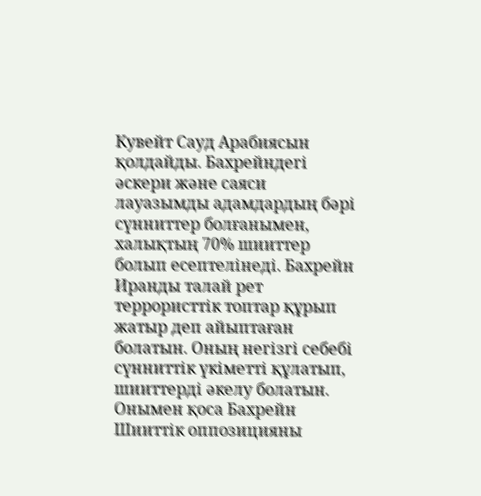Кувейт Сауд Арабиясын қолдайды. Бахрейндегі әскери және саяси лауазымды адамдардың бәрі сүнниттер болғанымен, халықтың 70% шииттер болып есептелінеді. Бахрейн Иранды талай рет террористтік топтар құрып жатыр деп айыптаған болатын. Оның негізгі себебі сүнниттік үкіметті құлатып, шииттерді әкелу болатын. Онымен қоса Бахрейн Шииттік оппозицияны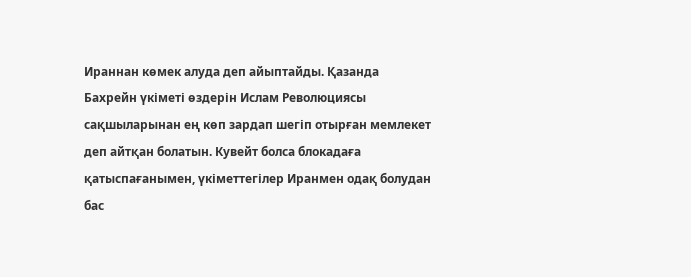Ираннан көмек алуда деп айыптайды. Қазанда Бахрейн үкіметі өздерін Ислам Революциясы сақшыларынан ең көп зардап шегіп отырған мемлекет деп айтқан болатын. Кувейт болса блокадаға қатыспағанымен, үкіметтегілер Иранмен одақ болудан бас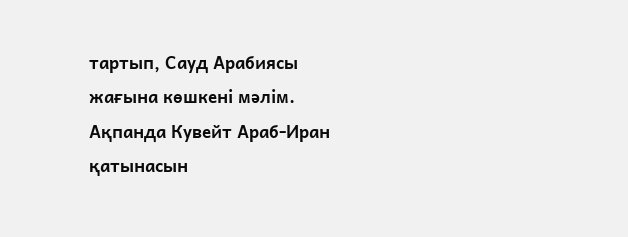тартып, Сауд Арабиясы жағына көшкені мәлім. Ақпанда Кувейт Араб-Иран қатынасын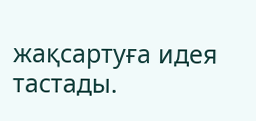жақсартуға идея тастады.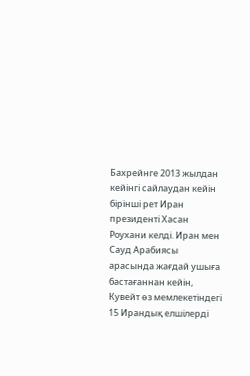Бахрейнге 2013 жылдан кейінгі сайлаудан кейін бірінші рет Иран президенті Хасан Роухани келді. Иран мен Сауд Арабиясы арасында жағдай ушыға бастағаннан кейін, Кувейт өз мемлекетіндегі 15 Ирандық елшілерді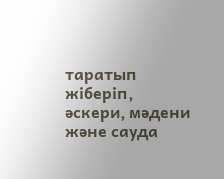таратып жіберіп, әскери, мәдени және сауда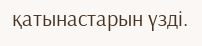қатынастарын үзді.